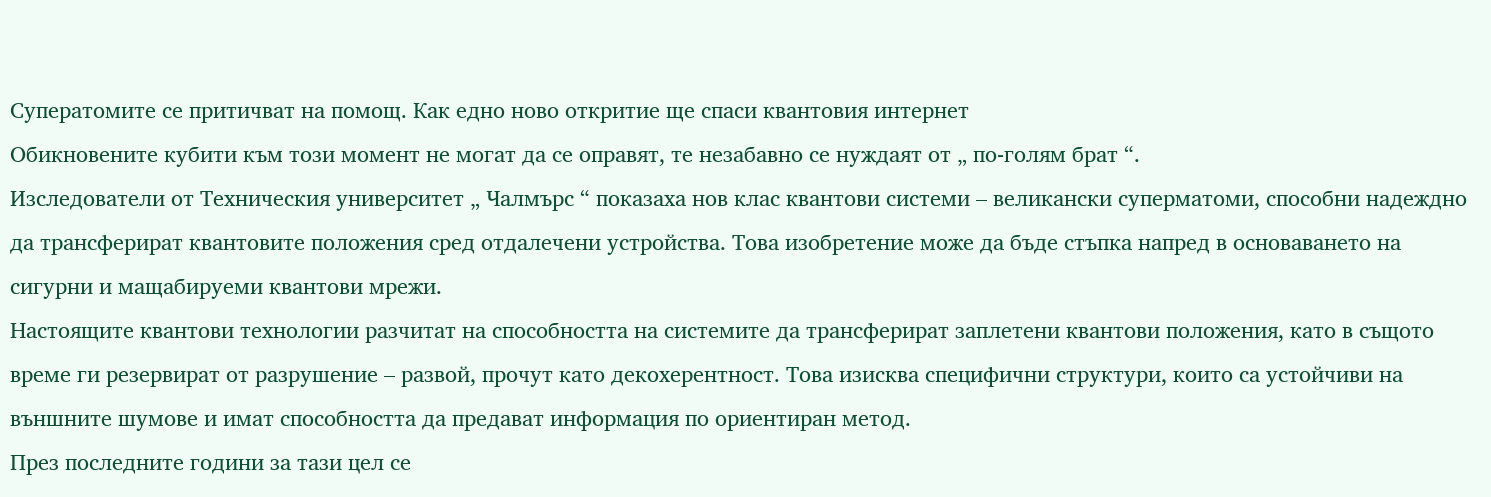Суператомите се притичват на помощ. Как едно ново откритие ще спаси квантовия интернет
Обикновените кубити към този момент не могат да се оправят, те незабавно се нуждаят от „ по-голям брат “.
Изследователи от Техническия университет „ Чалмърс “ показаха нов клас квантови системи – великански суперматоми, способни надеждно да трансферират квантовите положения сред отдалечени устройства. Това изобретение може да бъде стъпка напред в основаването на сигурни и мащабируеми квантови мрежи.
Настоящите квантови технологии разчитат на способността на системите да трансферират заплетени квантови положения, като в същото време ги резервират от разрушение – развой, прочут като декохерентност. Това изисква специфични структури, които са устойчиви на външните шумове и имат способността да предават информация по ориентиран метод.
През последните години за тази цел се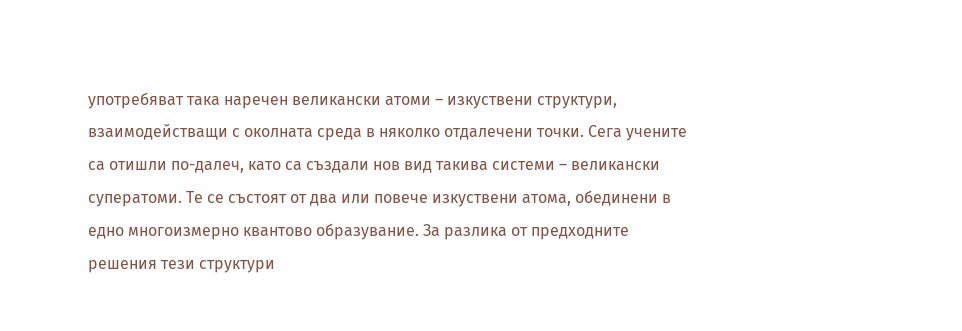употребяват така наречен великански атоми – изкуствени структури, взаимодействащи с околната среда в няколко отдалечени точки. Сега учените са отишли по-далеч, като са създали нов вид такива системи – великански суператоми. Те се състоят от два или повече изкуствени атома, обединени в едно многоизмерно квантово образувание. За разлика от предходните решения тези структури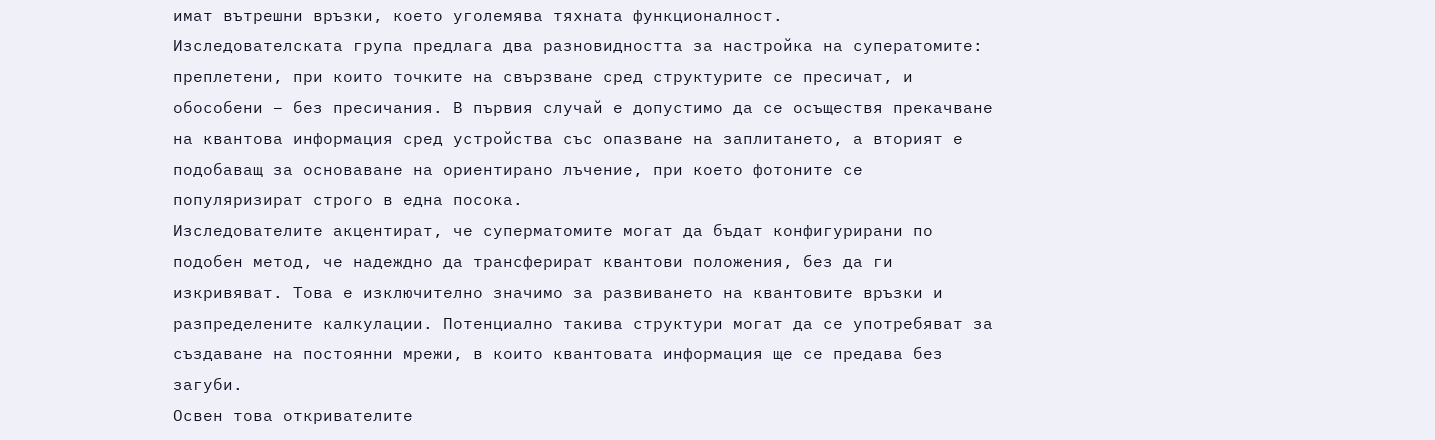имат вътрешни връзки, което уголемява тяхната функционалност.
Изследователската група предлага два разновидността за настройка на суператомите: преплетени, при които точките на свързване сред структурите се пресичат, и обособени – без пресичания. В първия случай е допустимо да се осъществя прекачване на квантова информация сред устройства със опазване на заплитането, а вторият е подобаващ за основаване на ориентирано лъчение, при което фотоните се популяризират строго в една посока.
Изследователите акцентират, че суперматомите могат да бъдат конфигурирани по подобен метод, че надеждно да трансферират квантови положения, без да ги изкривяват. Това е изключително значимо за развиването на квантовите връзки и разпределените калкулации. Потенциално такива структури могат да се употребяват за създаване на постоянни мрежи, в които квантовата информация ще се предава без загуби.
Освен това откривателите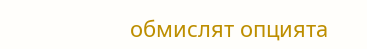обмислят опцията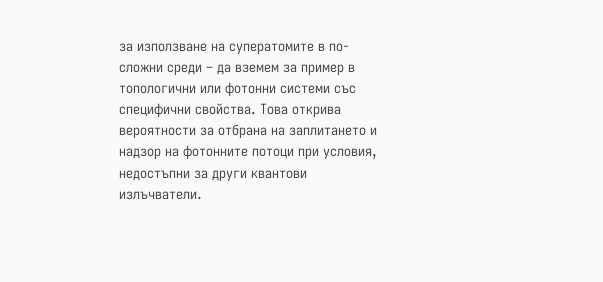за използване на суператомите в по-сложни среди – да вземем за пример в топологични или фотонни системи със специфични свойства. Това открива вероятности за отбрана на заплитането и надзор на фотонните потоци при условия, недостъпни за други квантови излъчватели.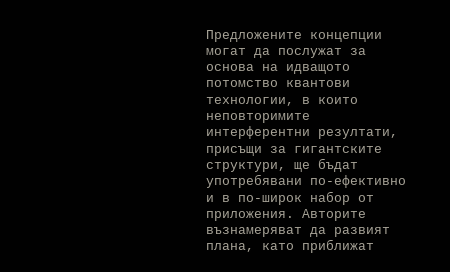Предложените концепции могат да послужат за основа на идващото потомство квантови технологии, в които неповторимите интерферентни резултати, присъщи за гигантските структури, ще бъдат употребявани по-ефективно и в по-широк набор от приложения. Авторите възнамеряват да развият плана, като приближат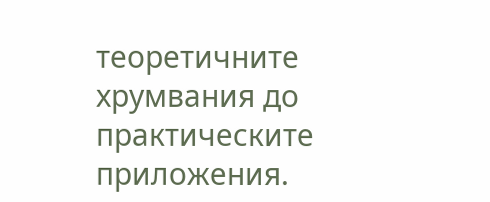теоретичните хрумвания до практическите приложения.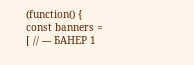(function() { const banners = [ // --- БАНЕР 1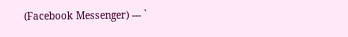(Facebook Messenger) --- `